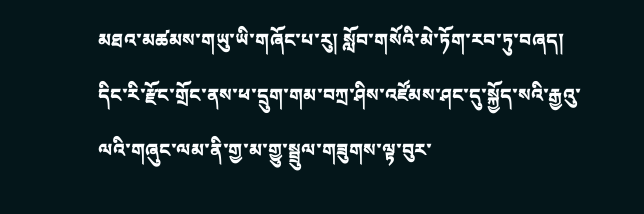མཐའ་མཚམས་གཡུ་ཡི་གཞོང་པ་རུ། སློབ་གསོའི་མེ་ཏོག་རབ་ཏུ་བཞད།
དིང་རི་རྫོང་གྲོང་ནས་ཕ་དྲུག་གམ་བཀྲ་ཤིས་འཛོམས་ཤང་དུ་སྐྱོད་སའི་རྒྱའུ་ལའི་གཞུང་ལམ་ནི་གྱ་མ་གྱུ་སྦྲུལ་གཟུགས་ལྟ་བུར་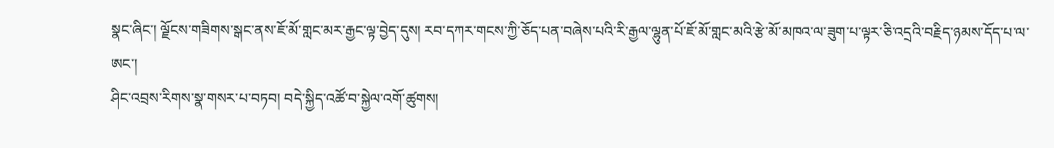སྣང་ཞིང་། ལྗོངས་གཟིགས་སྒང་ནས་ཇོ་མོ་གླང་མར་རྒྱང་ལྟ་བྱེད་དུས། རབ་དཀར་གངས་ཀྱི་ཅོད་པན་བཞེས་པའི་རི་རྒྱལ་ལྷུན་པོ་ཇོ་མོ་གླང་མའི་རྩེ་མོ་མཁའ་ལ་ཟུག་པ་ལྟར་ཅི་འདྲའི་བརྗིད་ཉམས་དོད་པ་ལ་ཨང་།
ཤིང་འབྲས་རིགས་སྣ་གསར་པ་བཏབ། བདེ་སྐྱིད་འཚོ་བ་སྐྱེལ་འགོ་ཚུགས།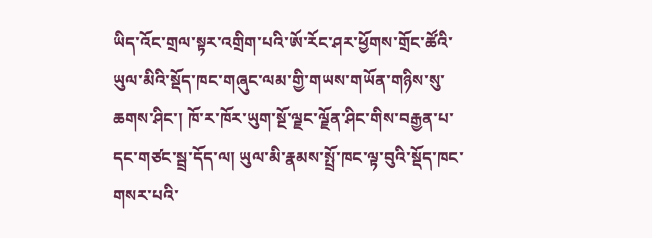ཡིད་འོང་གྲལ་སྟར་འགྲིག་པའི་ཨོ་རོང་ཤར་ཕྱོགས་གྲོང་ཚོའི་ཡུལ་མིའི་སྡོད་ཁང་གཞུང་ལམ་གྱི་གཡས་གཡོན་གཉིས་སུ་ཆགས་ཤིང་། ཁོ་ར་ཁོར་ཡུག་སྔོ་ལྗང་ལྗོན་ཤིང་གིས་བརྒྱན་པ་དང་གཙང་སྦྲ་དོད་ལ། ཡུལ་མི་རྣམས་སྤྲོ་ཁང་ལྟ་བུའི་སྡོད་ཁང་གསར་པའི་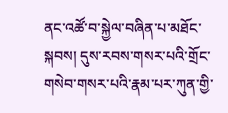ནང་འཚོ་བ་སྐྱེལ་བཞིན་པ་མཐོང་སྐབས། དུས་རབས་གསར་པའི་གྲོང་གསེབ་གསར་པའི་རྣམ་པར་ཀུན་གྱི་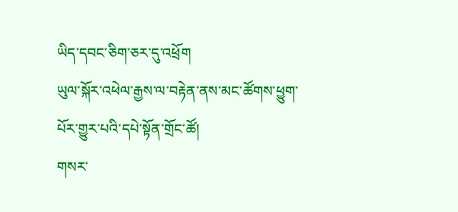ཡིད་དབང་ཅིག་ཅར་དུ་འཕྲོག
ཡུལ་སྐོར་འཕེལ་རྒྱས་ལ་བརྟེན་ནས་མང་ཚོགས་ཕྱུག་པོར་གྱུར་པའི་དཔེ་སྟོན་གྲོང་ཚོ།
གསར་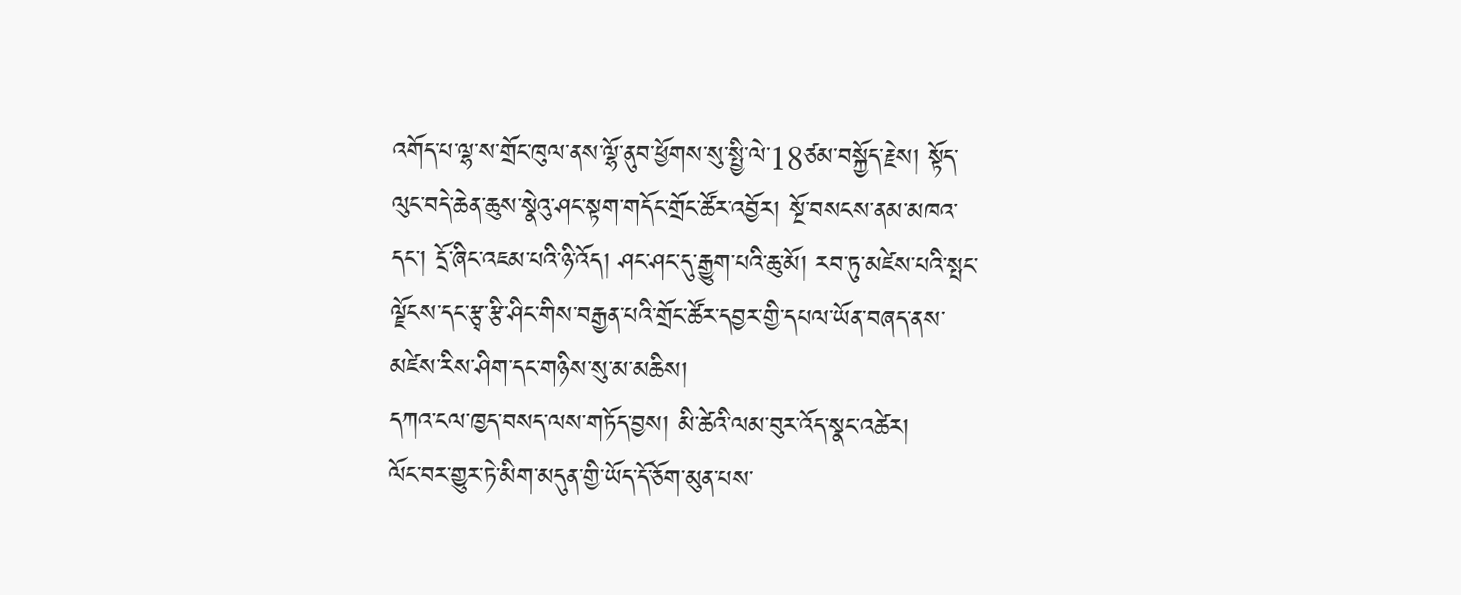འགོད་པ་ལྷ་ས་གྲོང་ཁུལ་ནས་ལྷོ་ནུབ་ཕྱོགས་སུ་སྤྱི་ལེ་18ཙམ་བསྐྱོད་རྗེས། སྟོད་ལུང་བདེ་ཆེན་ཆུས་སྣེའུ་ཤང་སྟག་གདོང་གྲོང་ཚོར་འབྱོར། སྔོ་བསངས་ནམ་མཁའ་དང་། དྲོ་ཞིང་འཇམ་པའི་ཉི་འོད། ཤང་ཤང་དུ་རྒྱུག་པའི་ཆུ་མོ། རབ་ཏུ་མཛེས་པའི་སྤང་ལྗོངས་དང་རྩྭ་རྩི་ཤིང་གིས་བརྒྱན་པའི་གྲོང་ཚོར་དབྱར་གྱི་དཔལ་ཡོན་བཞད་ནས་མཛེས་རིས་ཤིག་དང་གཉིས་སུ་མ་མཆིས།
དཀའ་ངལ་ཁྱད་བསད་ལས་གཏོད་བྱས། མི་ཚེའི་ལམ་བུར་འོད་སྣང་འཚེར།
ལོང་བར་གྱུར་ཏེ་མིག་མདུན་གྱི་ཡོད་དོ་ཅོག་མུན་པས་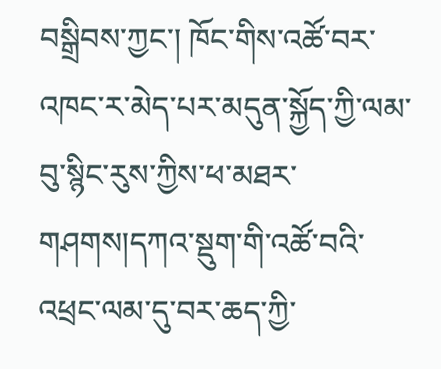བསྒྲིབས་ཀྱང་། ཁོང་གིས་འཚོ་བར་འཁང་ར་མེད་པར་མདུན་སྐྱོད་ཀྱི་ལམ་བུ་སྙིང་རུས་ཀྱིས་ཕ་མཐར་གཤགས།དཀའ་སྡུག་གི་འཚོ་བའི་འཕྲང་ལམ་དུ་བར་ཆད་ཀྱི་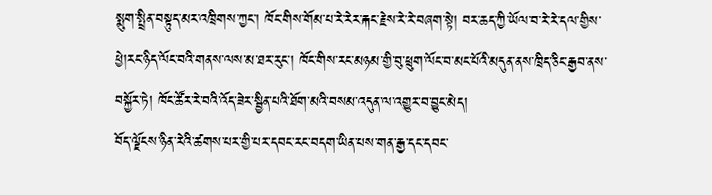སྨུག་སྤྲིན་བསྟུད་མར་འཁྲིགས་ཀྱང་། ཁོང་གིས་གོམ་པ་རེ་རེར་རྐང་རྗེས་རེ་རེ་བཞག་སྟེ། བར་ཆད་ཀྱི་ཡོལ་བ་རེ་རེ་དལ་གྱིས་ཕྱེ།རང་ཉིད་ལོང་བའི་གནས་ལས་མ་ཐར་རུང་། ཁོང་གིས་རང་མཉམ་གྱི་བུ་ཕྲུག་ལོང་བ་མང་པོའི་མདུན་ནས་ཁྲིད་ཅིང་རྒྱབ་ནས་བསྐྱོར་ཏེ། ཁོང་ཚོར་རེ་བའི་འོད་ཟེར་སྦྱིན་པའི་ཐོག་མའི་བསམ་འདུན་ལ་འགྱུར་བ་བྱུང་མེད།
བོད་ལྗོངས་ཉིན་རེའི་ཚགས་པར་གྱི་པར་དབང་རང་བདག་ཡིན་པས་གན་རྒྱ་དང་དབང་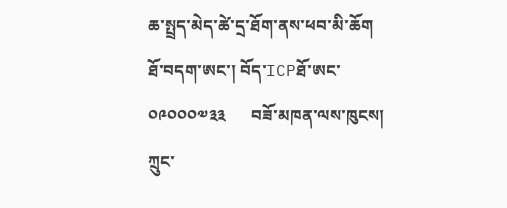ཆ་སྤྲད་མེད་ཚེ་དྲ་ཐོག་ནས་ཕབ་མི་ཆོག
ཐོ་བདག་ཨང་། བོད་ICPཐོ་ཨང་༠༩༠༠༠༧༣༣      བཟོ་མཁན་ལས་ཁུངས། ཀྲུང་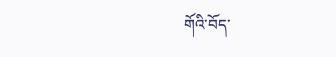གོའི་བོད་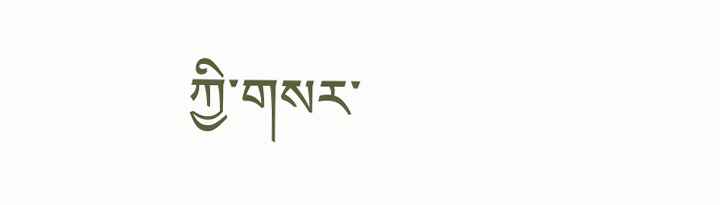ཀྱི་གསར་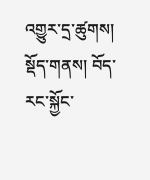འགྱུར་དྲ་ཚུགས།
སྡོད་གནས། བོད་རང་སྐྱོང་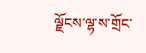ལྗོངས་ལྷ་ས་གྲོང་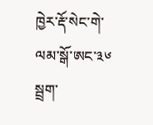ཁྱེར་རྡོ་སེང་གེ་ལམ་སྒོ་ཨང་༣༦ སྦྲག་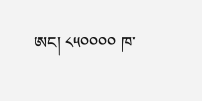ཨང། ༨༥༠༠༠༠ ཁ་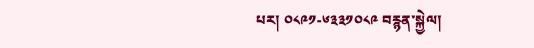པར། ༠༨༩༡-༦༣༣༡༠༨༩ བརྙན་སྐྱེལ།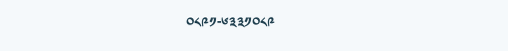༠༨༩༡-༦༣༣༡༠༨༩